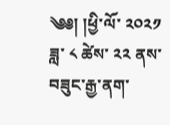༄༅། །ཕྱི་ལོ་ ༢༠༢༡ ཟླ་ ༨ ཚེས་ ༢༢ ནས་བཟུང་རྒྱ་ནག་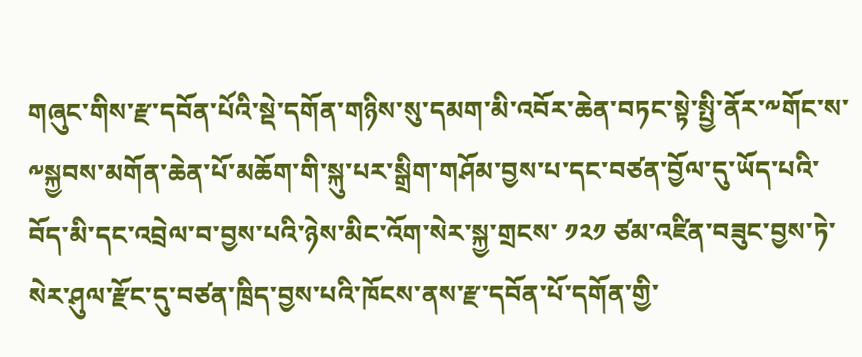གཞུང་གིས་རྫ་དབོན་པོའི་སྡེ་དགོན་གཉིས་སུ་དམག་མི་འབོར་ཆེན་བཏང་སྟེ་སྤྱི་ནོར་༸གོང་ས་༸སྐྱབས་མགོན་ཆེན་པོ་མཆོག་གི་སྐུ་པར་སྒྲིག་གཤོམ་བྱས་པ་དང་བཙན་བྱོལ་དུ་ཡོད་པའི་བོད་མི་དང་འབྲེལ་བ་བྱས་པའི་ཉེས་མིང་འོག་སེར་སྐྱ་གྲངས་ ༡༢༡ ཙམ་འཛིན་བཟུང་བྱས་ཏེ་སེར་ཤུལ་རྫོང་དུ་བཙན་ཁྲིད་བྱས་པའི་ཁོངས་ནས་རྫ་དབོན་པོ་དགོན་གྱི་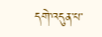དགེ་འདུན་པ་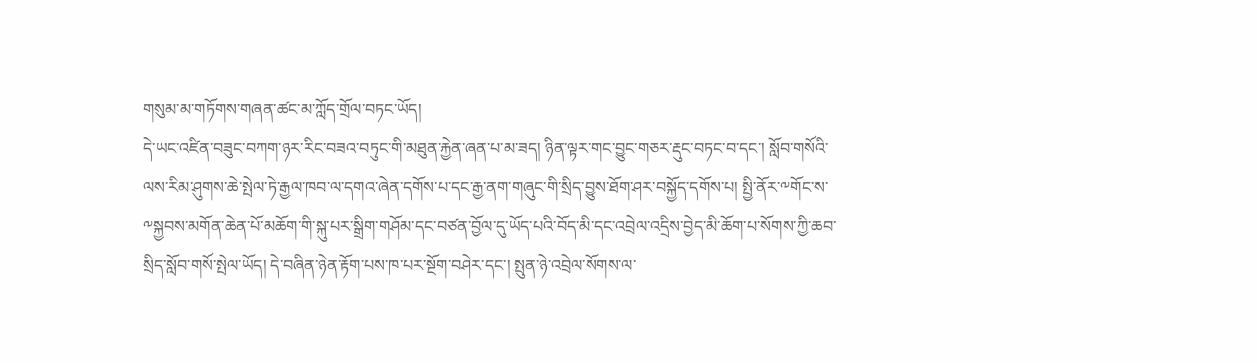གསུམ་མ་གཏོགས་གཞན་ཚང་མ་ཀློད་གྲོལ་བཏང་ཡོད།
དེ་ཡང་འཛིན་བཟུང་བཀག་ཉར་རིང་བཟའ་བཏུང་གི་མཐུན་རྐྱེན་ཞན་པ་མ་ཟད། ཉིན་ལྟར་གང་བྱུང་གཅར་རྡུང་བཏང་བ་དང་། སློབ་གསོའི་ལས་རིམ་ཤུགས་ཆེ་སྤེལ་ཏེ་རྒྱལ་ཁབ་ལ་དགའ་ཞེན་དགོས་པ་དང་རྒྱ་ནག་གཞུང་གི་སྲིད་བྱུས་ཐོག་ཤར་བསྐྱོད་དགོས་པ། སྤྱི་ནོར་༸གོང་ས་༸སྐྱབས་མགོན་ཆེན་པོ་མཆོག་གི་སྐུ་པར་སྒྲིག་གཤོམ་དང་བཙན་བྱོལ་དུ་ཡོད་པའི་བོད་མི་དང་འབྲེལ་འདྲིས་བྱེད་མི་ཆོག་པ་སོགས་ཀྱི་ཆབ་སྲིད་སློབ་གསོ་སྤེལ་ཡོད། དེ་བཞིན་ཉེན་རྟོག་པས་ཁ་པར་སྔོག་བཤེར་དང་། སྤུན་ཉེ་འབྲེལ་སོགས་ལ་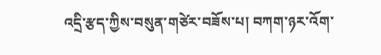འདྲི་རྩད་ཀྱིས་བསུན་གཙེར་བཟོས་པ། བཀག་ཉར་འོག་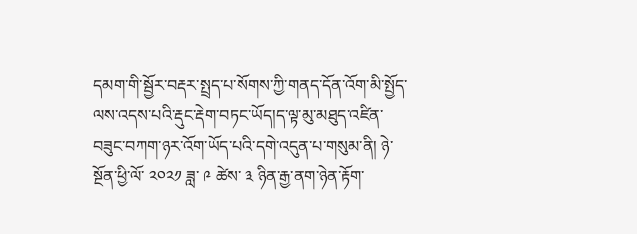དམག་གི་སྦྱོར་བརྡར་སྤྲད་པ་སོགས་ཀྱི་གནད་དོན་འོག་མི་སྤྱོད་ལས་འདས་པའི་རྡུང་རྡེག་བཏང་ཡོད།ད་ལྟ་མུ་མཐུད་འཛིན་བཟུང་བཀག་ཉར་འོག་ཡོད་པའི་དགེ་འདུན་པ་གསུམ་ནི། ཉེ་སྔོན་ཕྱི་ལོ་ ༢༠༢༡ ཟླ་ ༩ ཚེས་ ༣ ཉིན་རྒྱ་ནག་ཉེན་རྟོག་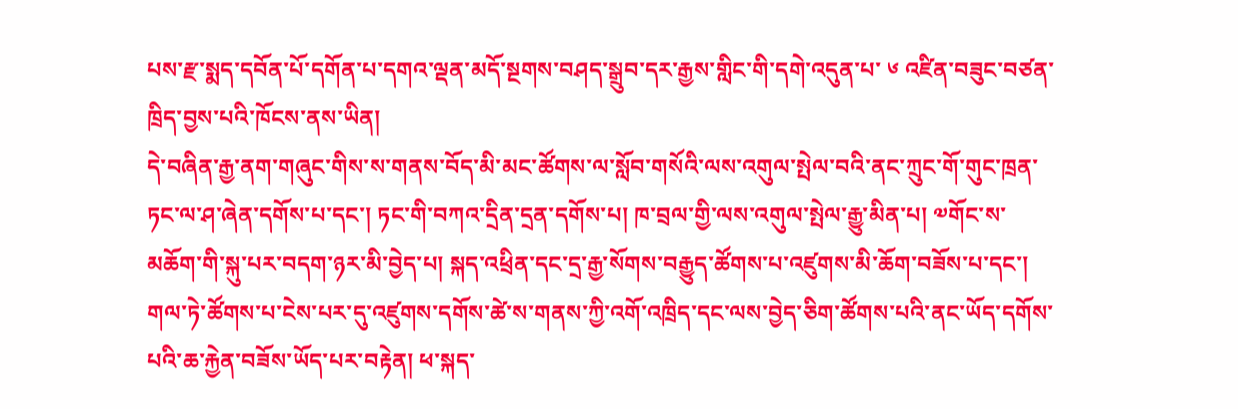པས་རྫ་སྨད་དབོན་པོ་དགོན་པ་དགའ་ལྡན་མདོ་སྔགས་བཤད་སྒྲུབ་དར་རྒྱས་གླིང་གི་དགེ་འདུན་པ་ ༦ འཛིན་བཟུང་བཙན་ཁྲིད་བྱས་པའི་ཁོངས་ནས་ཡིན།
དེ་བཞིན་རྒྱ་ནག་གཞུང་གིས་ས་གནས་བོད་མི་མང་ཚོགས་ལ་སློབ་གསོའི་ལས་འགུལ་སྤེལ་བའི་ནང་ཀྲུང་གོ་གུང་ཁྲན་ཏང་ལ་ཤ་ཞེན་དགོས་པ་དང་། ཏང་གི་བཀའ་དྲིན་དྲན་དགོས་པ། ཁ་བྲལ་གྱི་ལས་འགུལ་སྤེལ་རྒྱུ་མིན་པ། ༧གོང་ས་མཆོག་གི་སྐུ་པར་བདག་ཉར་མི་བྱེད་པ། སྐད་འཕྲིན་དང་དྲ་རྒྱ་སོགས་བརྒྱུད་ཚོགས་པ་འཛུགས་མི་ཆོག་བཟོས་པ་དང་། གལ་ཏེ་ཚོགས་པ་ངེས་པར་དུ་འཛུགས་དགོས་ཚེ་ས་གནས་ཀྱི་འགོ་འཁྲིད་དང་ལས་བྱེད་ཅིག་ཚོགས་པའི་ནང་ཡོད་དགོས་པའི་ཆ་རྐྱེན་བཟོས་ཡོད་པར་བརྟེན། ཕ་སྐད་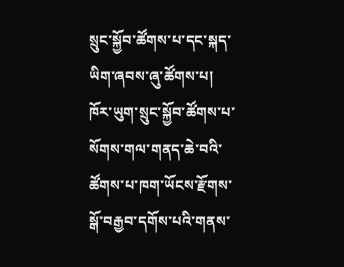སྲུང་སྐྱོབ་ཚོགས་པ་དང་སྐད་ཡིག་ཞབས་ཞུ་ཚོགས་པ། ཁོར་ཡུག་སྲུང་སྐྱོབ་ཚོགས་པ་སོགས་གལ་གནད་ཆེ་བའི་ཚོགས་པ་ཁག་ཡོངས་རྫོགས་སྒོ་བརྒྱབ་དགོས་པའི་གནས་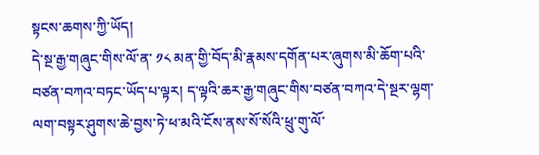སྟངས་ཆགས་ཀྱི་ཡོད།
དེ་སྔ་རྒྱ་གཞུང་གིས་ལོ་ན་ ༡༨ མན་གྱི་བོད་མི་རྣམས་དགོན་པར་ཞུགས་མི་ཆོག་པའི་བཙན་བཀའ་བཏང་ཡོད་པ་ལྟར། ད་ལྟའི་ཆར་རྒྱ་གཞུང་གིས་བཙན་བཀའ་དེ་སྔར་ལྷག་ལག་བསྟར་ཤུགས་ཆེ་བྱས་ཏེ་ཕ་མའི་ངོས་ནས་སོ་སོའི་ཕྲུ་གུ་ལོ་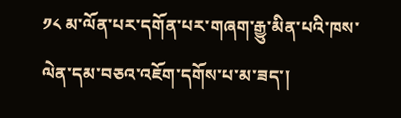༡༨ མ་ལོན་པར་དགོན་པར་གཞག་རྒྱུ་མིན་པའི་ཁས་ལེན་དམ་བཅའ་འཇོག་དགོས་པ་མ་ཟད་།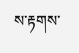ས་རྟགས་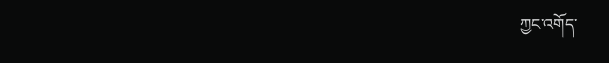ཀྱང་འགོད་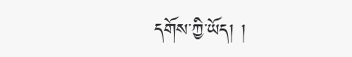དགོས་ཀྱི་ཡོད། །